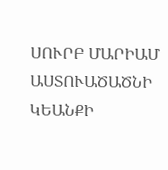ՍՈՒՐԲ ՄԱՐԻԱՄ ԱՍՏՈՒԱԾԱԾՆԻ ԿԵԱՆՔԻ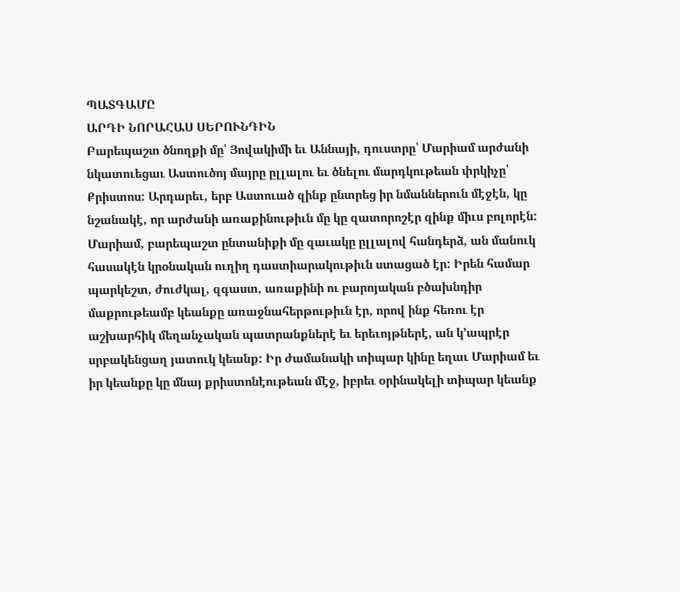ՊԱՏԳԱՄԸ
ԱՐԴԻ ՆՈՐԱՀԱՍ ՍԵՐՈՒՆԴԻՆ
Բարեպաշտ ծնողքի մը՝ Յովակիմի եւ Աննայի, դուստրը՝ Մարիամ արժանի նկատուեցաւ Աստուծոյ մայրը ըլլալու եւ ծնելու մարդկութեան փրկիչը՝ Քրիստոս: Արդարեւ, երբ Աստուած զինք ընտրեց իր նմաններուն մէջէն, կը նշանակէ, որ արժանի առաքինութիւն մը կը զատորոշէր զինք միւս բոլորէն:
Մարիամ, բարեպաշտ ընտանիքի մը զաւակը ըլլալով հանդերձ, ան մանուկ հասակէն կրօնական ուղիղ դաստիարակութիւն ստացած էր: Իրեն համար պարկեշտ, ժուժկալ, զգաստ, առաքինի ու բարոյական բծախնդիր մաքրութեամբ կեանքը առաջնահերթութիւն էր, որով ինք հեռու էր աշխարհիկ մեղանչական պատրանքներէ եւ երեւոյթներէ, ան կ’ապրէր սրբակենցաղ յատուկ կեանք: Իր ժամանակի տիպար կինը եղաւ Մարիամ եւ իր կեանքը կը մնայ քրիստոնէութեան մէջ, իբրեւ օրինակելի տիպար կեանք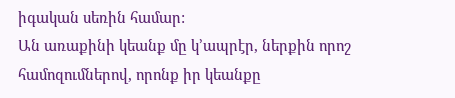իգական սեռին համար:
Ան առաքինի կեանք մը կ’ապրէր, ներքին որոշ համոզումներով, որոնք իր կեանքը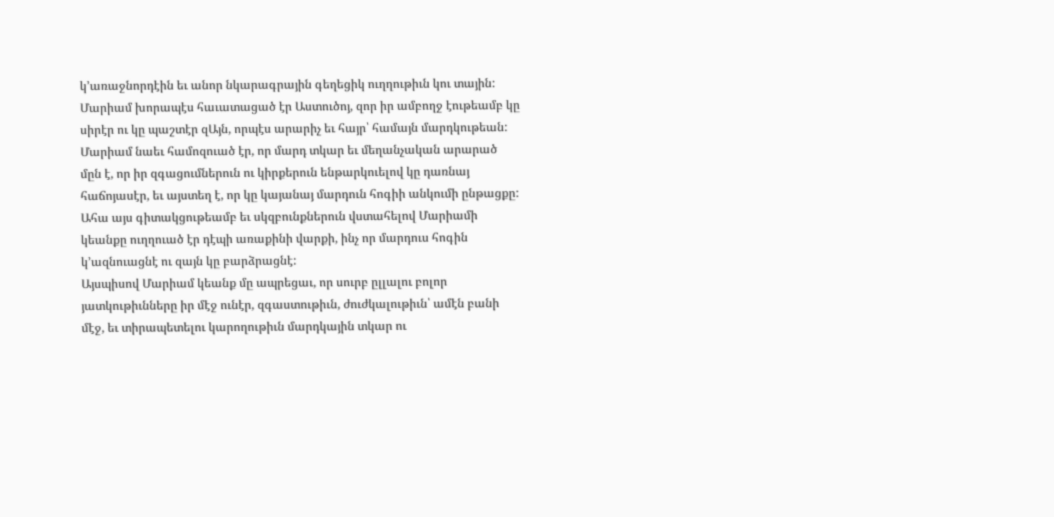կ’առաջնորդէին եւ անոր նկարագրային գեղեցիկ ուղղութիւն կու տային: Մարիամ խորապէս հաւատացած էր Աստուծոյ, զոր իր ամբողջ էութեամբ կը սիրէր ու կը պաշտէր զԱյն, որպէս արարիչ եւ հայր՝ համայն մարդկութեան: Մարիամ նաեւ համոզուած էր, որ մարդ տկար եւ մեղանչական արարած մըն է, որ իր զգացումներուն ու կիրքերուն ենթարկուելով կը դառնայ հաճոյասէր, եւ այստեղ է, որ կը կայանայ մարդուն հոգիի անկումի ընթացքը: Ահա այս գիտակցութեամբ եւ սկզբունքներուն վստահելով Մարիամի կեանքը ուղղուած էր դէպի առաքինի վարքի, ինչ որ մարդուս հոգին կ’ազնուացնէ ու զայն կը բարձրացնէ:
Այսպիսով Մարիամ կեանք մը ապրեցաւ, որ սուրբ ըլլալու բոլոր յատկութիւնները իր մէջ ունէր, զգաստութիւն, ժուժկալութիւն՝ ամէն բանի մէջ, եւ տիրապետելու կարողութիւն մարդկային տկար ու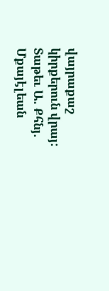վայրաքաշ կիրքերուն վրայ:
Տաթեւ Ա. Քհնյ. Մքայէլեան